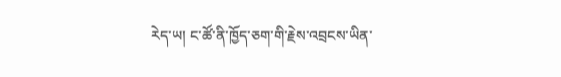རེད་ཡ། ང་ཚོ་ནི་ཁྱོད་ཅག་གི་རྗེས་འབྲངས་ཡིན་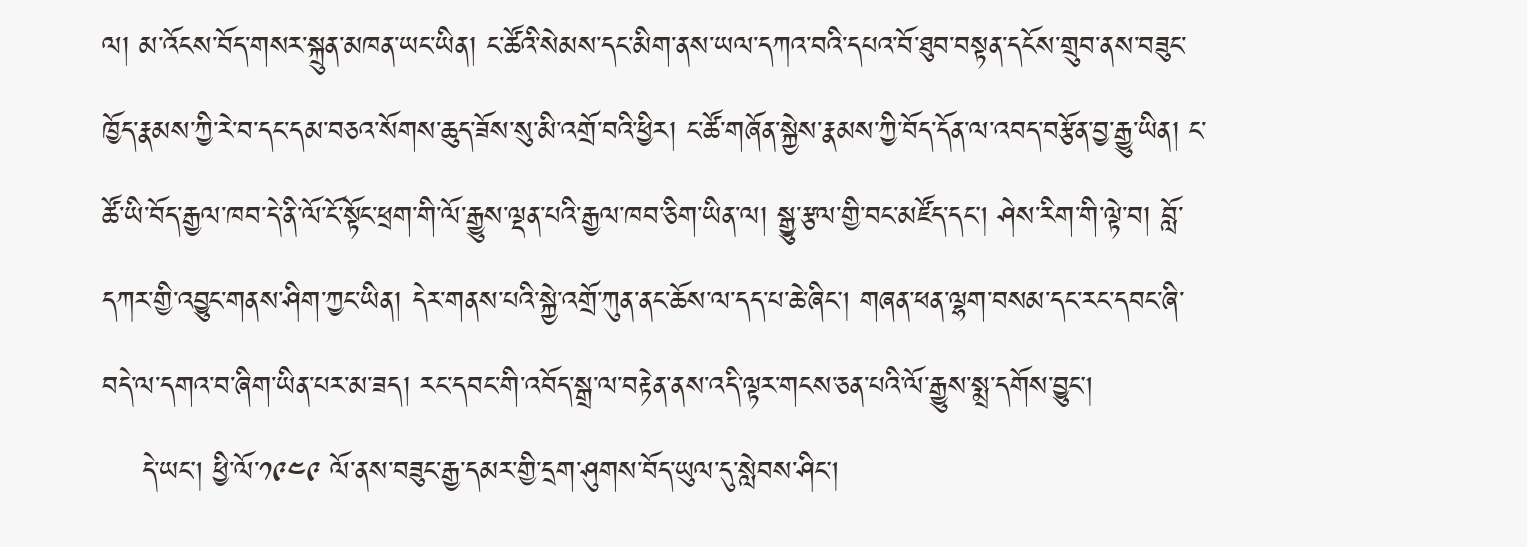ལ། མ་འོངས་བོད་གསར་སྐྲུན་མཁན་ཡང་ཡིན། ང་ཚོའི་སེམས་དང་མིག་ནས་ཡལ་དཀའ་བའི་དཔའ་བོ་ཐུབ་བསྟན་དངོས་གྲུབ་ནས་བཟུང་ཁྱོད་རྣམས་ཀྱི་རེ་བ་དང་དམ་བཅའ་སོགས་ཆུད་ཟོས་སུ་མི་འགྲོ་བའི་ཕྱིར། ང་ཚོ་གཞོན་སྐྱེས་རྣམས་ཀྱི་བོད་དོན་ལ་འབད་བརྩོན་བྱ་རྒྱུ་ཡིན། ང་ཚོ་ཡི་བོད་རྒྱལ་ཁབ་དེ་ནི་ལོ་ངོ་སྟོང་ཕྲག་གི་ལོ་རྒྱུས་ལྡན་པའི་རྒྱལ་ཁབ་ཅིག་ཡིན་ལ། སྒྱུ་རྩལ་གྱི་བང་མཛོད་དང། ཤེས་རིག་གི་ལྟེ་བ། བློ་དཀར་གྱི་འབྱུང་གནས་ཤིག་ཀྱང་ཡིན། དེར་གནས་པའི་སྐྱེ་འགྲོ་ཀུན་ནང་ཆོས་ལ་དད་པ་ཆེ་ཞིང། གཞན་ཕན་ལྷག་བསམ་དང་རང་དབང་ཞི་བདེ་ལ་དགའ་བ་ཞིག་ཡིན་པར་མ་ཟད། རང་དབང་གི་འབོད་སྒྲ་ལ་བརྟེན་ནས་འདི་ལྟར་གངས་ཅན་པའི་ལོ་རྒྱུས་སྨྲ་དགོས་བྱུང།
    དེ་ཡང། ཕྱི་ལོ་༡༩༤༩ ལོ་ནས་བཟུང་རྒྱ་དམར་གྱི་དྲག་ཤུགས་བོད་ཡུལ་དུ་སླེབས་ཤིང།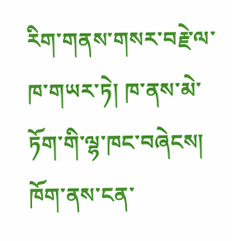རིག་གནས་གསར་བརྗེ་ལ་ཁ་གཡར་ཏེ། ཁ་ནས་མེ་ཏོག་གི་ལྷ་ཁང་བཞེངས། ཁོག་ནས་ངན་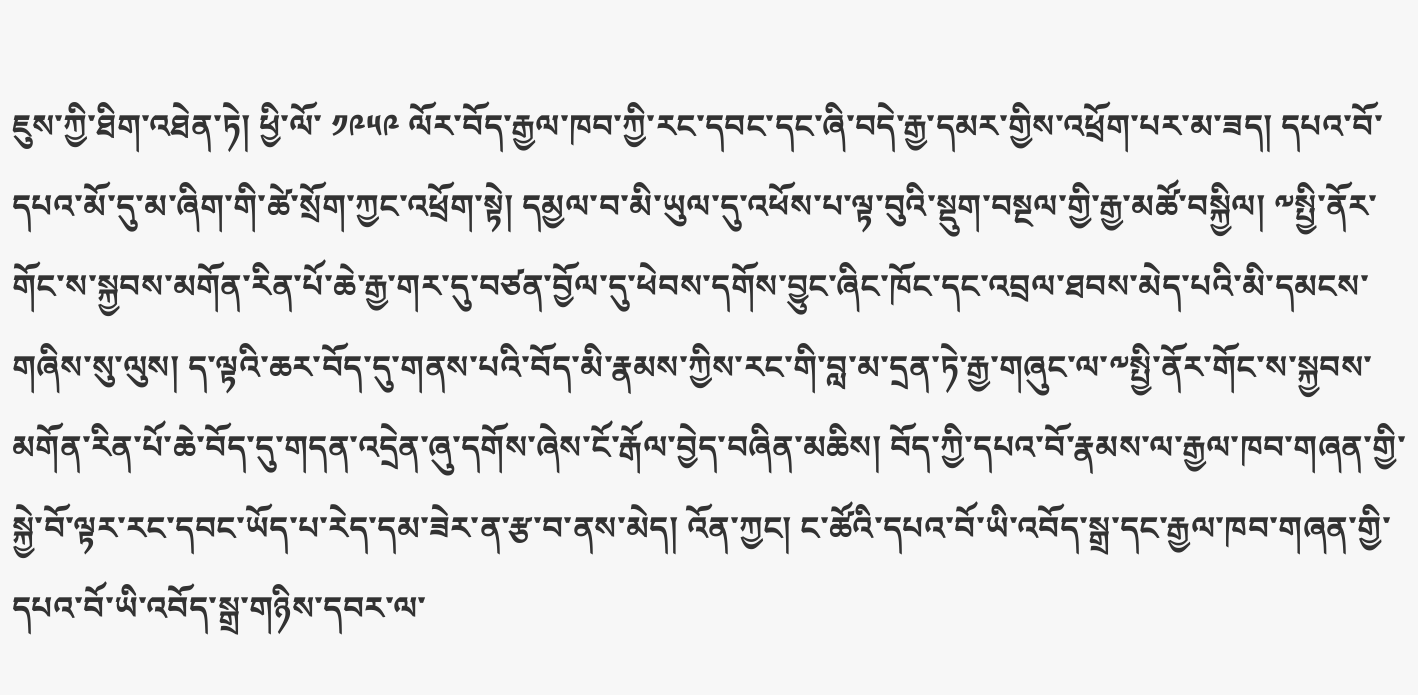ཇུས་ཀྱི་ཐིག་འཐེན་ཏེ། ཕྱི་ལོ་ ༡༩༥༩ ལོར་བོད་རྒྱལ་ཁབ་ཀྱི་རང་དབང་དང་ཞི་བདེ་རྒྱ་དམར་གྱིས་འཕྲོག་པར་མ་ཟད། དཔའ་བོ་དཔའ་མོ་དུ་མ་ཞིག་གི་ཚེ་སྲོག་ཀྱང་འཕྲོག་སྟེ། དམྱལ་བ་མི་ཡུལ་དུ་འཕོས་པ་ལྟ་བུའི་སྡུག་བསྔལ་གྱི་རྒྱ་མཚོ་བསྐྱིལ། ༸སྤྱི་ནོར་གོང་ས་སྐྱབས་མགོན་རིན་པོ་ཆེ་རྒྱ་གར་དུ་བཙན་བྱོལ་དུ་ཕེབས་དགོས་བྱུང་ཞིང་ཁོང་དང་འབྲལ་ཐབས་མེད་པའི་མི་དམངས་གཞིས་སུ་ལུས། ད་ལྟའི་ཆར་བོད་དུ་གནས་པའི་བོད་མི་རྣམས་ཀྱིས་རང་གི་བླ་མ་དྲན་ཏེ་རྒྱ་གཞུང་ལ་༸སྤྱི་ནོར་གོང་ས་སྐྱབས་མགོན་རིན་པོ་ཆེ་བོད་དུ་གདན་འདྲེན་ཞུ་དགོས་ཞེས་ངོ་རྒོལ་བྱེད་བཞིན་མཆིས། བོད་ཀྱི་དཔའ་བོ་རྣམས་ལ་རྒྱལ་ཁབ་གཞན་གྱི་སྐྱེ་བོ་ལྟར་རང་དབང་ཡོད་པ་རེད་དམ་ཟེར་ན་རྩ་བ་ནས་མེད། འོན་ཀྱང། ང་ཚོའི་དཔའ་བོ་ཡི་འབོད་སྒྲ་དང་རྒྱལ་ཁབ་གཞན་གྱི་དཔའ་བོ་ཡི་འབོད་སྒྲ་གཉིས་དབར་ལ་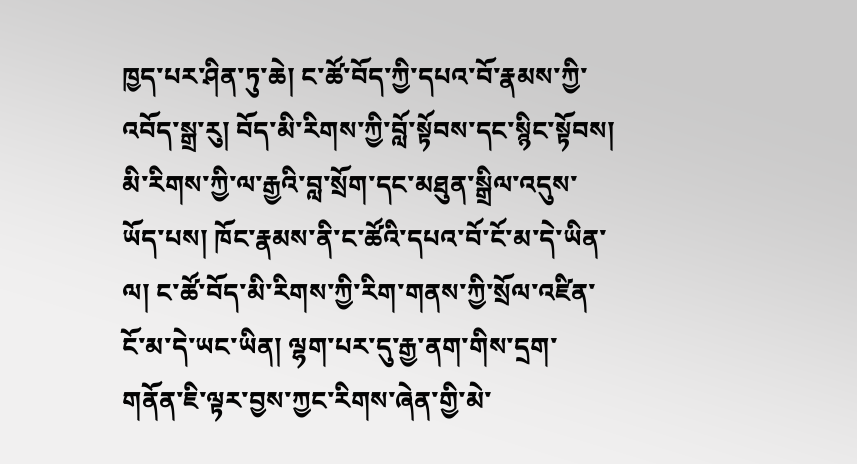ཁྱད་པར་ཤིན་ཏུ་ཆེ། ང་ཚོ་བོད་ཀྱི་དཔའ་བོ་རྣམས་ཀྱི་འབོད་སྒྲ་རུ། བོད་མི་རིགས་ཀྱི་བློ་སྟོབས་དང་སྙིང་སྟོབས། མི་རིགས་ཀྱི་ལ་རྒྱའི་བླ་སྲོག་དང་མཐུན་སྒྲིལ་འདུས་ཡོད་པས། ཁོང་རྣམས་ནི་ང་ཚོའི་དཔའ་བོ་ངོ་མ་དེ་ཡིན་ལ། ང་ཚོ་བོད་མི་རིགས་ཀྱི་རིག་གནས་ཀྱི་སྲོལ་འཛིན་ངོ་མ་དེ་ཡང་ཡིན། ལྷག་པར་དུ་རྒྱ་ནག་གིས་དྲག་གནོན་ཇི་ལྟར་བྱས་ཀྱང་རིགས་ཞེན་གྱི་མེ་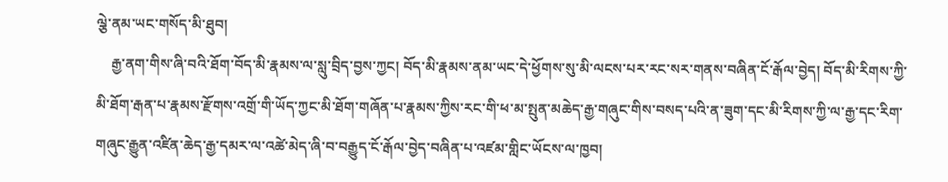ལྕེ་ནམ་ཡང་གསོད་མི་ཐུབ།
    རྒྱ་ནག་གིས་ཞི་བའི་ཐོག་བོད་མི་རྣམས་ལ་སླུ་བྲིད་བྱས་ཀྱང། བོད་མི་རྣམས་ནམ་ཡང་དེ་ཕྱོགས་སུ་མི་ལངས་པར་རང་སར་གནས་བཞིན་ངོ་རྒོལ་བྱེད། བོད་མི་རིགས་ཀྱི་མི་ཐོག་རྒན་པ་རྣམས་རྫོགས་འགྲོ་གི་ཡོད་ཀྱང་མི་ཐོག་གཞོན་པ་རྣམས་ཀྱིས་རང་གི་ཕ་མ་སྤུན་མཆེད་རྒྱ་གཞུང་གིས་བསད་པའི་ན་ཟུག་དང་མི་རིགས་ཀྱི་ལ་རྒྱ་དང་རིག་གཞུང་རྒྱུན་འཛིན་ཆེད་རྒྱ་དམར་ལ་འཚེ་མེད་ཞི་བ་བརྒྱུད་ངོ་རྒོལ་བྱེད་བཞིན་པ་འཛམ་གླིང་ཡོངས་ལ་ཁྱབ།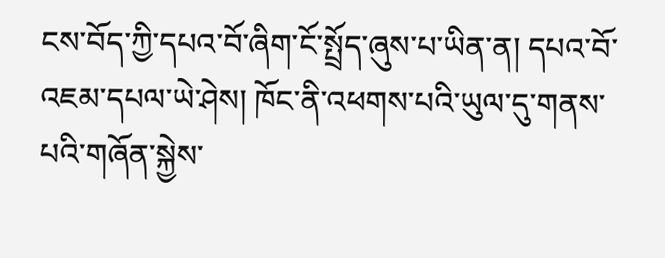ངས་བོད་ཀྱི་དཔའ་བོ་ཞིག་ངོ་སྤྲོད་ཞུས་པ་ཡིན་ན། དཔའ་བོ་འཇམ་དཔལ་ཡེ་ཤེས། ཁོང་ནི་འཕགས་པའི་ཡུལ་དུ་གནས་པའི་གཞོན་སྐྱེས་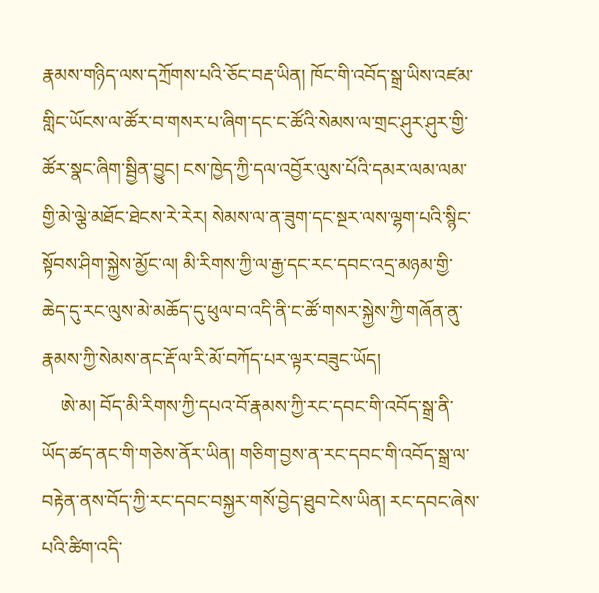རྣམས་གཉིད་ལས་དཀྲོགས་པའི་ཅོང་བརྡ་ཡིན། ཁོང་གི་འབོད་སྒྲ་ཡིས་འཛམ་གླིང་ཡོངས་ལ་ཚོར་བ་གསར་པ་ཞིག་དང་ང་ཚོའི་སེམས་ལ་གྲང་ཤུར་ཤུར་གྱི་ཚོར་སྣང་ཞིག་སྦྱིན་བྱུང། ངས་ཁྱེད་ཀྱི་དལ་འབྱོར་ལུས་པོའི་དམར་ལམ་ལམ་གྱི་མེ་ལྕེ་མཐོང་ཐེངས་རེ་རེར། སེམས་ལ་ན་ཟུག་དང་སྔར་ལས་ལྷག་པའི་སྙིང་སྟོབས་ཤིག་སྐྱེས་མྱོང་ལ། མི་རིགས་ཀྱི་ལ་རྒྱ་དང་རང་དབང་འདྲ་མཉམ་གྱི་ཆེད་དུ་རང་ལུས་མེ་མཆོད་དུ་ཕུལ་བ་འདི་ནི་ང་ཚོ་གསར་སྐྱེས་ཀྱི་གཞོན་ནུ་རྣམས་ཀྱི་སེམས་ནང་རྡོ་ལ་རི་མོ་བཀོད་པར་ལྟར་བཟུང་ཡོད།
    ཨེ་མ། བོད་མི་རིགས་ཀྱི་དཔའ་བོ་རྣམས་ཀྱི་རང་དབང་གི་འབོད་སྒྲ་ནི་ཡོད་ཚད་ནང་གི་གཅེས་ནོར་ཡིན། གཅིག་བྱས་ན་རང་དབང་གི་འབོད་སྒྲ་ལ་བརྟེན་ནས་བོད་ཀྱི་རང་དབང་བསྐྱར་གསོ་བྱེད་ཐུབ་ངེས་ཡིན། རང་དབང་ཞེས་པའི་ཚིག་འདི་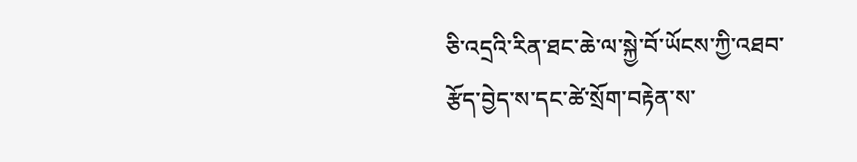ཅི་འདྲའི་རིན་ཐང་ཆེ་ལ་སྐྱེ་བོ་ཡོངས་ཀྱི་འཐབ་རྩོད་བྱེད་ས་དང་ཚེ་སྲོག་བརྟེན་ས་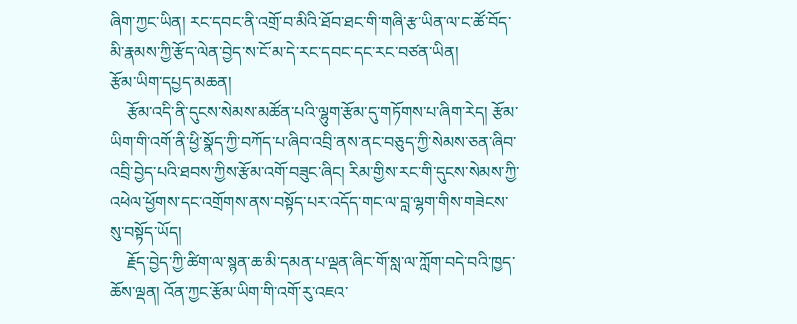ཞིག་ཀྱང་ཡིན། རང་དབང་ནི་འགྲོ་བ་མིའི་ཐོབ་ཐང་གི་གཞི་རྩ་ཡིན་ལ་ང་ཚོ་བོད་མི་རྣམས་ཀྱི་རྩོད་ལེན་བྱེད་ས་ངོ་མ་དེ་རང་དབང་དང་རང་བཙན་ཡིན།
རྩོམ་ཡིག་དཔྱད་མཆན།
    རྩོམ་འདི་ནི་དུངས་སེམས་མཚོན་པའི་ལྷུག་རྩོམ་དུ་གཏོགས་པ་ཞིག་རེད། རྩོམ་ཡིག་གི་འགོ་ནི་ཕྱི་སྣོད་ཀྱི་བཀོད་པ་ཞིབ་འབྲི་ནས་ནང་བཅུད་ཀྱི་སེམས་ཅན་ཞིབ་འབྲི་བྱེད་པའི་ཐབས་ཀྱིས་རྩོམ་འགོ་བཟུང་ཞིང། རིམ་གྱིས་རང་གི་དུངས་སེམས་ཀྱི་འཕེལ་ཕྱོགས་དང་འགྲོགས་ནས་བསྟོད་པར་འདོད་གང་ལ་བླ་ལྷག་གིས་གཟེངས་སུ་བསྟོད་ཡོད།
    རྗོད་བྱེད་ཀྱི་ཚིག་ལ་སྙན་ཆ་མི་དམན་པ་ལྡན་ཞིང་གོ་སླ་ལ་ཀློག་བདེ་བའི་ཁྱད་ཆོས་ལྡན། འོན་ཀྱང་རྩོམ་ཡིག་གི་འགོ་རུ་འཇའ་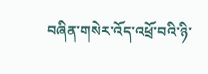བཞིན་གསེར་འོད་འཕྲོ་བའི་ཉི་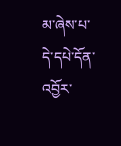མ་ཞེས་པ་དེ་དཔེ་དོན་འབྱོར་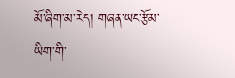མོ་ཞིག་མ་རེད། གཞན་ཡང་རྩོམ་ཡིག་གི་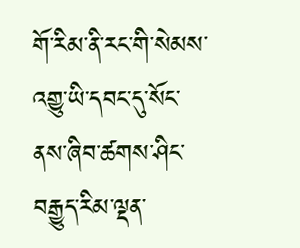གོ་རིམ་ནི་རང་གི་སེམས་འགྱུ་ཡི་དབང་དུ་སོང་ནས་ཞིབ་ཚགས་ཤིང་བརྒྱུད་རིམ་ལྡན་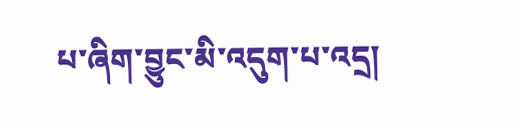པ་ཞིག་བྱུང་མི་འདུག་པ་འདྲ།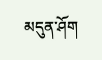མདུན་ཤོག